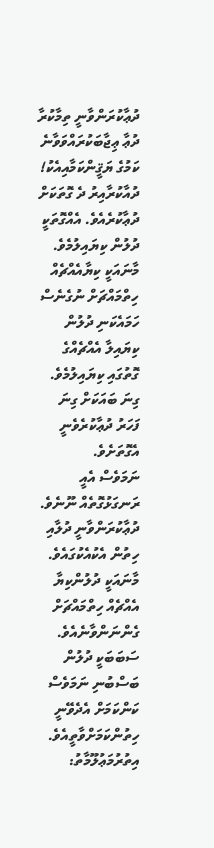ދުޢާކުރަންވާނީ ތިމާކުރާ ދުޢާ ޢިޖާބަކުރައްވަވާނެ ކަމުގެ ޔަޤީންކަމާއިއެކު!
ދުއާކުރާއިރު ދެ ގޮތަކަށް ދުޢާކުރެއެވެ. އެއްގޮތަކީ ދުލުން ކިޔައިލުމެވެ. މާނައަކީ ކިޔާއެއްޗެއް ހިތްމައްޗަށް ނުގެނެސް ހަމައެކަނި ދުލުން ކިޔައިލާ އެއްޗެއްގެ ގޮތުގައި ކިޔައިލުމެވެ. ގިނަ ބައަކަށް ގިނަ ފަހަރު ދުޢާކުރެވެނީ އެގޮތަށެވެ.
ނަމަވެސް އެއީ ރަނގަޅުގޮތެއް ނޫނެވެ. ދުޢާކުރަންވާނީ ދުލާއި ހިތުން އެކުއެކުގައެވެ. މާނައަކީ ދުލުންކިޔާ އެއްޗެއް ހިތްމައްޗަށް ގެންނަންވާނެއެވެ. ސަބަބަކީ ދުލުން ބަސްބުނި ނަމަވެސް ކަންކަމަށް އެދެވޭނީ ހިތުންކަމަށްވާތީއެވެ.
އިތުރުމަޢުލޫމާތު: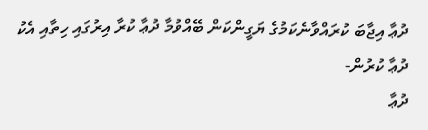ދުޢާ އިޖާބަ ކުރައްވާނެކަމުގެ ޔަގީންކަން ބޭއްވުމާ ދުޢާ ކުރާ އިރުގައި ހިތާއި އެކު ދުޢާ ކުރުން-
ދުޢާ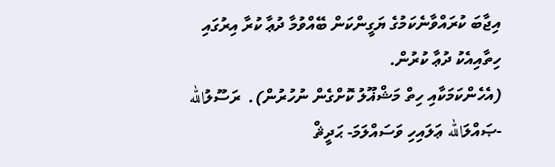އިޖާބަ ކުރައްވާނެކަމުގެ ޔަގީންކަން ބޭއްވުމާ ދުޢާ ކުރާ އިރުގައި ހިތާއިއެކު ދުޢާ ކުރުން.
(އެހެންކަމަކާއި ހިތް މަޝްޣޫލު ކޮށްގެން ނުހުރުން).  ރަސޫލުالله -ޞައްލަالله ޢަލައިހި ވަސައްލަމަ- ޙަދީޘް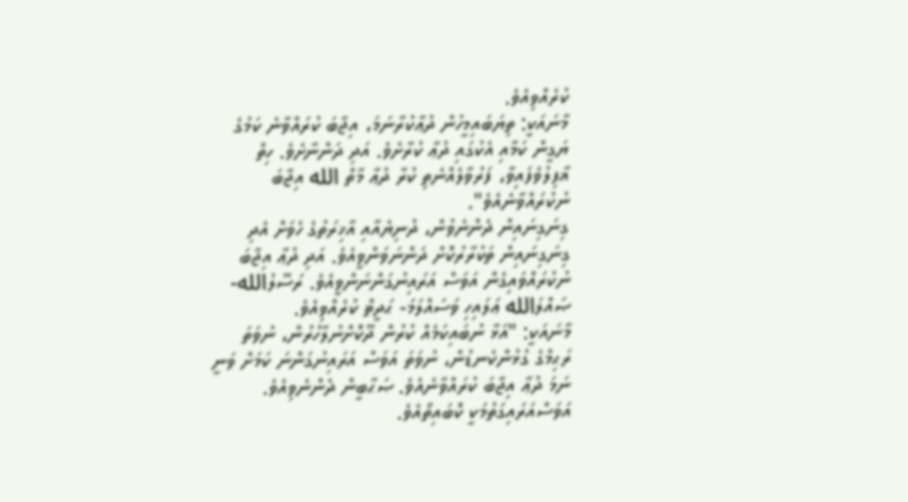ކުރެއްވިއެވެ.
މާނައަކީ: ތިޔަބައިމީހުން ދުޢާކުރާނަމަ، އިޖާބަ ކުރައްވާނެ ކަމުގެ ޔަގީން ކަމާއި އެކުގައި ދުޢާ ކުރާށެވެ. އަދި ދަންނާށެވެ. ހިތް ޣާފިލުވެފައިވާ، ފަރުވާލެއްނެތި ކުރާ ދުޢާ މާތް الله އިޖާބަ ނުކުރައްވާނެއެވެ".
ގިނަގިނައިން ދެންނެވުން، ދުނިޔެއާއި އާޚިރަތުގެ ހެވަށް އެދި ގިނަގިނައިން ތަކުރާރުކޮށް ދަންނަވަންވީއެވެ. އަދި ދުޢާ އިޖާބަ ނުކުރައްވައިގެން އަވަސް އަރައިނުގަންނަންވީއެވެ. ރަސޫލުالله- ޞައްލަالله ޢަލައިހި ވަސައްލަމަ- ޙަދީޡް ކުރެއްވިއެވެ.
މާނައަކީ: "އަޅާ ނުބައިކަމެއް ކުރުން ދޫކޮށްނުލާހުރުން، ނުވަތަ ރަޙިމްގެ ގުޅުންކެނޑުން، ނުވަތަ އަވަސް އަރައިނުގަންނަ ކަމަށް ވަނީ ނަމަ ދުޢާ އިޖާބަ ކުރައްވާނެއެވެ. ޞަޙާބީން ދެންނެވިއެވެ. އަވަސްއަރައިގަތުމަކީ ކޮބައިތޯއެވެ.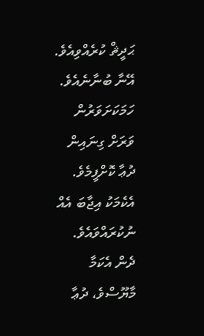ޙަދީޘް ކުރެއްވިއެވެ. އޭނާ ބުނާނެއެވެ. ހަމަކަށަވަރުން ވަރަށް ގިނައިން ދުޢާ ކޮށްފީމެވެ. އެކެމަކު އިޖާބަ އެއް ނުކުރައްވައެވެ. ދެން އެކަމާ މާޔޫސްވެ، ދުޢާ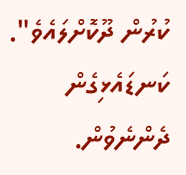ކުރުން ދޫކޮށްލައެވެ".
ކަނޑައެޅިގެން ދެންނެވުން.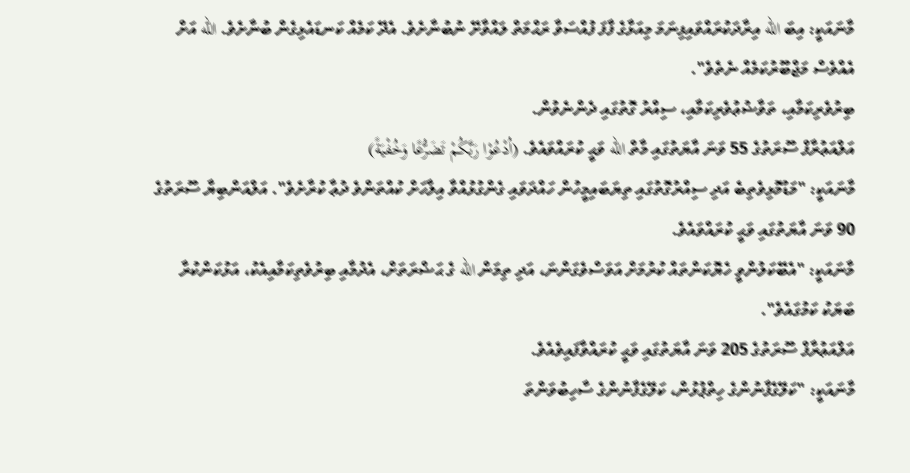މާނައަކީ: އިބަ الله އިރާދަކުރައްވައިފިނަމަ މިއަޅާގެ ފާފަ ފުއްސަވާ ރަޙްމަތް ލައްވާށޭ ނުބުނާށެވެ. އެދޭ ކަމެއް ކަނޑައެޅިގެން ބުނާށެވެ. الله އަށް އެއްވެސް މަޖްބޫރުކަމެއް ނެތެވެ".
ބިރުވެރިކަމާއި، ތަވާޟުޢުވެރިކަމާއި، ސިއްރު ގޮތުގައި ދެންނެވުން.
އަލްއަޢުރާފް ސޫރަތުގެ 55 ވަނަ އާޔަތުގައި މާތް الله ވަޙީ ކުރައްވައެވެ. (اُدْعُوْا رَبَّكُمْ تَضَرُّعًا وَخُفْيَةً)
މާނައަކީ: "މަޑުމޮޅިވެތިބެ އަދި ސިއްރުގޮތުގައި ތިޔަބައިމީހުން ހައްދަވައި ގެންގުޅުއްވާ އިލާހަށް ކުއްތަންވެ ދުޢާ ކުރާށެވެ". އަލްއަންބިޔާ ސޫރަތުގެ 90 ވަނަ އާޔަތުގައި ވަޙީ ކުރައްވައެވެ.
މާނައަކީ: "އެބޭކަލުންވީ ހެޔޮކަންތައް ކުރުމަށް އަވަސްވެގަންނަ، އަދި ތިމަން الله ގެ ޙަޟްރަތަށް، އެދުމާއި ބިރުވެތިކަމާއިއެކު، އަޅުކަންކުރާ ބަޔަކު ކަމުގައެވެ".
އަލްއަޢުރާފް ސޫރަތުގެ 205 ވަނަ އާޔަތުގައި ވަޙީ ކުރައްވާފައިވެއެވެ.
މާނައަކީ: "ކަލޭގެފާނުންގެ ހިތްޕުޅުން، ކަލޭގެފާނުންގެ ސާހިބުވަންތަ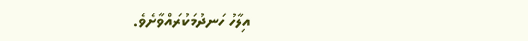އިލާހު ހަނދުމަކުރައްވާށެވެ.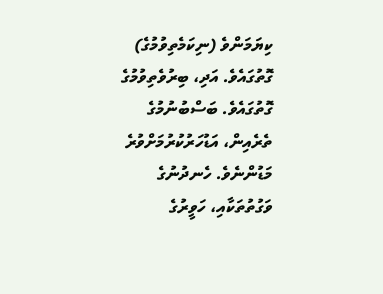ކިޔަމަންވެ (ނިކަމެތިވުމުގެ) ގޮތުގައެވެ. އަދި، ބިރުވެތިވުމުގެ ގޮތުގައެވެ. ބަސްބުނުމުގެ ތެރެއިން، އަޑުހަރުކުރުމަށްވުރެ މަޑުންނެވެ. ހެނދުނުގެ ވަގުތުތަކާއި، ހަވީރުގެ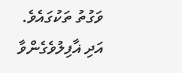ވަގުތު ތަކުގައެވެ. އަދި ޣާފިލުވެގެންވާ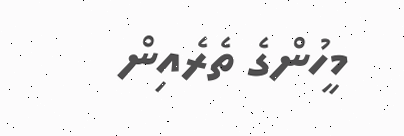މީހުންގެ ތެރެއިން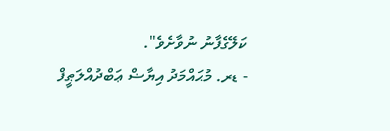ކަލޭގެފާނު ނުވާށެވެ".
- ޑރ. މުޙައްމަދު އިޔާޟް ޢަބްދުއްލަޠީފް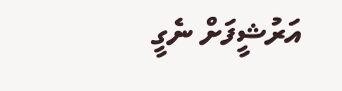އަރުޝީފަށް ނެގީ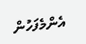އެންމެފަހުން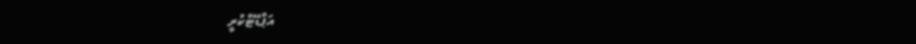އަޕްޑޭޓްކުރީ